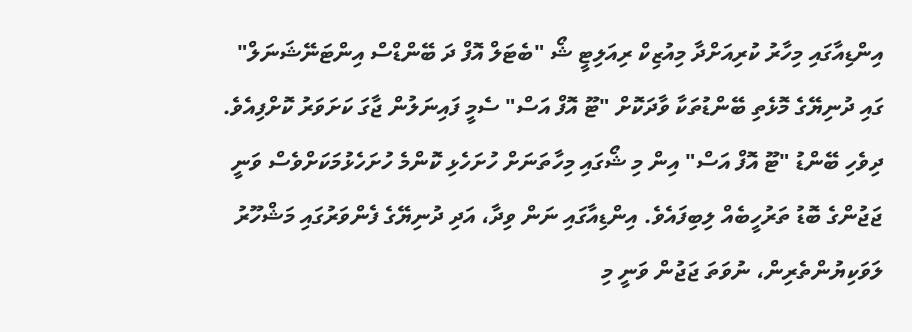އިންޑިއާގައި މިހާރު ކުރިއަށްދާ މިއުޒިކް ރިއަލިޓީ ޝޯ "ބެޓަލް އޮފް ދަ ބޭންޑްސް އިންޓަނޭޝަނަލް" ގައި ދުނިޔޭގެ މޮޅެތި ބޭންޑުތަކާ ވާދަކޮށް "ޓޫ އޮފް އަސް" ސެމީ ފައިނަލުން ޖާގަ ކަށަވަރު ކޮށްފިއެވެ.
ދިވެހި ބޭންޑު "ޓޫ އޮފް އަސް" އިން މި ޝޯގައި މިހާތަނަށް ހުށަހެޅި ކޮންމެ ހުށަހެޅުމަކަށްވެސް ވަނީ ޖަޖުންގެ ބޮޑު ތަރުހީބެއް ލިބިފައެވެ. އިންޑިއާގައި ނަން ވިދާ، އަދި ދުނިޔޭގެ ފެންވަރުގައި މަޝްހޫރު ލަވަކިޔުންތެރިން، ނުވަތަ ޖަޖުން ވަނީ މި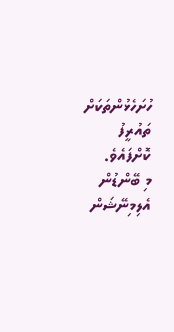ހުށަހެޅުންތަކަށް ތައުރީފު ކޮށްފައެވެ.
މި ބޭންޑުން އެލިމިނޭޝަން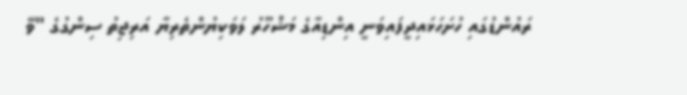ރައުންޑުގައި ހުށަހަޅައިދީފައިވަނީ އިންޑިއާގެ މަޝްހޫރު ލަވަކިޔުންތެރިޔާ އަރިޖިތު ސިންގުގެ "ވޭ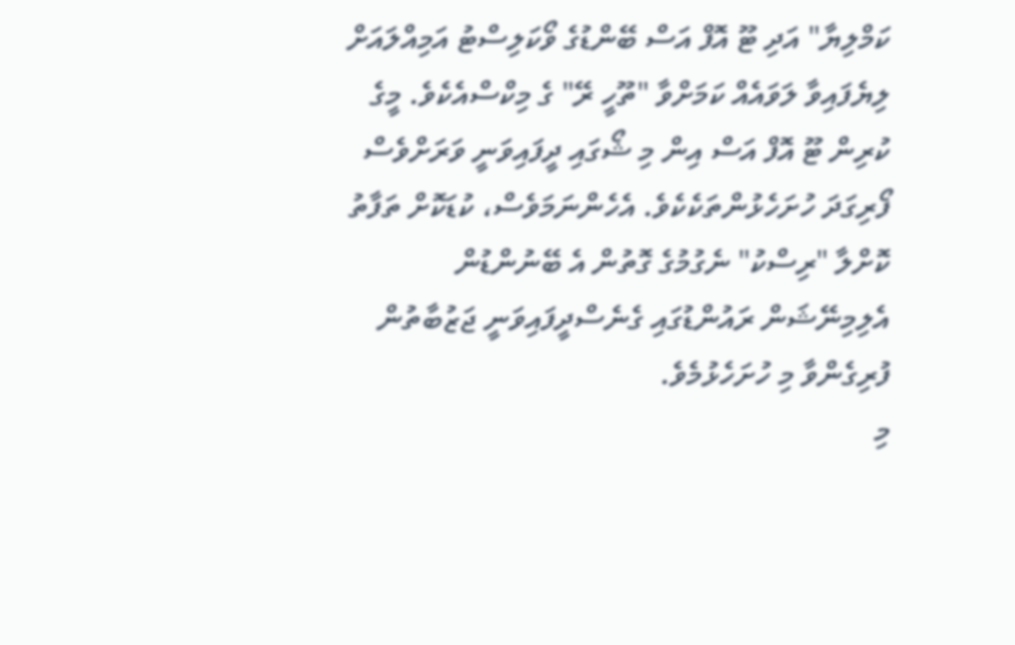ކަމްލިޔާ" އަދި ޓޫ އޮފް އަސް ބޭންޑުގެ ވޯކަލިސްޓު އަމިއްލައަށް ލިޔެފައިވާ ލަވައެއް ކަމަށްވާ "ތޫހީ ރޭ" ގެ މިކްސްއެކެވެ. މީގެ ކުރިން ޓޫ އޮފް އަސް އިން މި ޝޯގައި ދީފައިވަނީ ވަރަށްވެސް ފޯރިގަދަ ހުށަހެޅުންތަކެކެވެ. އެހެންނަމަވެސް، ކުޑަކޮށް ތަފާތު ކޮށްލާ "ރިސްކު" ނެގުމުގެ ގޮތުން އެ ބޭނުންޑުން އެލިމިނޭޝަން ރައުންޑުގައި ގެނެސްދީފައިވަނީ ޖަޒުބާތުން ފުރިގެންވާ މި ހުށަހެޅުމެވެ.
މި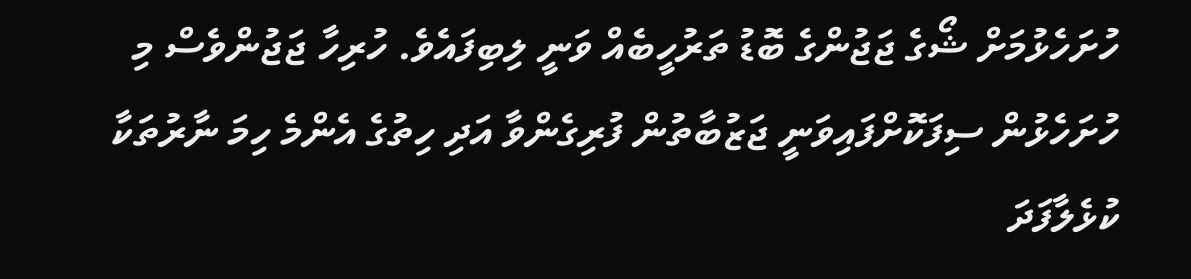ހުށަހެޅުމަށް ޝޯގެ ޖަޖުންގެ ބޮޑު ތަރުހީބެއް ވަނީ ލިބިފައެވެ. ހުރިހާ ޖަޖުންވެސް މި ހުށަހެޅުން ސިފަކޮށްފައިވަނީ ޖަޒުބާތުން ފުރިގެންވާ އަދި ހިތުގެ އެންމެ ހިމަ ނާރުތަކާ ކުޅެލާފަދަ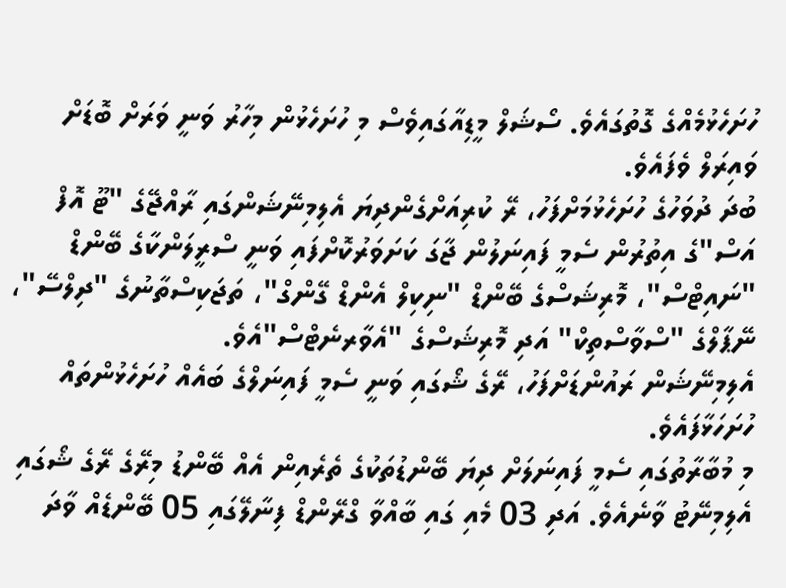ހުށަހެޅުމެއްގެ ގޮތުގައެވެ. ސޯޝަލް މީޑިއާގައިވެސް މި ހުށަހެޅުން މިހާރު ވަނީ ވަރަށް ބޮޑަށް ވައިރަލް ވެފައެވެ.
ބުދަ ދުވަހުގެ ހުށަހެޅުމަށްފަހު، ރޭ ކުރިއަށްގެންދިޔަ އެލިމިނޭޝަންގައި ރާއްޖޭގެ "ޓޫ އޮފް އަސް"ގެ އިތުރުން ސެމީ ފައިނަލުން ޖާގަ ކަށަވަރުކޮށްފައި ވަނީ ސްރީލަންކާގެ ބޭންޑް "ނައިޓްސް"، މޮރިޝަސްގެ ބޭންޑް "ނިކިލް އެންޑް ގޭންގް"، ތަޖަކިސްތާނުގެ "ދިލްސޭ"، ނޭޕާލްގެ "ސްވާސްތިކް" އަދި މޮރިޝަސްގެ "އެވާރނެޓްސް"އެވެ.
އެލިމިނޭޝަން ރައުންޑަށްފަހު، ރޭގެ ޝޯގައި ވަނީ ސެމީ ފައިނަލްގެ ބައެއް ހުށަހެޅުންތައް ހުށަހަޅާފައެވެ.
މި މުބާރާތުގައި ސެމީ ފައިނަލަށް ދިޔަ ބޭންޑުތަކުގެ ތެރެއިން އެއް ބޭންޑު މިރޭގެ ރޭގެ ޝޯގައި އެލިމިނޭޓު ވާނެއެވެ. އަދި 03 މެއި ގައި ބާއްވާ ގްރޭންޑް ފިނާލޭގައި 05 ބޭންޑެއް ވާދަ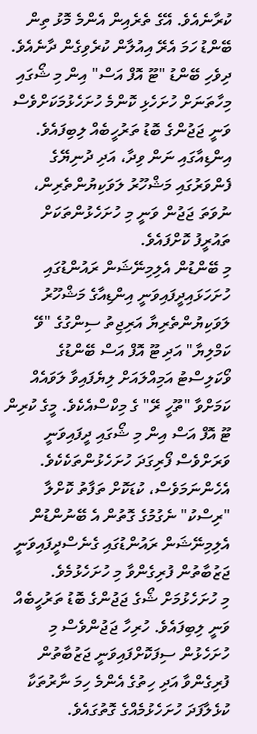ކުރާނެއެވެ. އޭގެ ތެރެއިން އެންމެ މޮޅު ތިން ބޭންޑު ހަމަ އެރޭ އިއުލާން ކުރެވިގެން ދާނެއެވެ.
ދިވެހި ބޭންޑު "ޓޫ އޮފް އަސް" އިން މި ޝޯގައި މިހާތަނަށް ހުށަހެޅި ކޮންމެ ހުށަހެޅުމަކަށްވެސް ވަނީ ޖަޖުންގެ ބޮޑު ތަރުހީބެއް ލިބިފައެވެ. އިންޑިއާގައި ނަން ވިދާ، އަދި ދުނިޔޭގެ ފެންވަރުގައި މަޝްހޫރު ލަވަކިޔުންތެރިން، ނުވަތަ ޖަޖުން ވަނީ މި ހުށަހެޅުންތަކަށް ތައުރީފު ކޮށްފައެވެ.
މި ބޭންޑުން އެލިމިނޭޝަން ރައުންޑުގައި ހުށަހަޅައިދީފައިވަނީ އިންޑިއާގެ މަޝްހޫރު ލަވަކިޔުންތެރިޔާ އަރިޖިތު ސިންގުގެ "ވޭ ކަމްލިޔާ" އަދި ޓޫ އޮފް އަސް ބޭންޑުގެ ވޯކަލިސްޓު އަމިއްލައަށް ލިޔެފައިވާ ލަވައެއް ކަމަށްވާ "ތޫހީ ރޭ" ގެ މިކްސްއެކެވެ. މީގެ ކުރިން ޓޫ އޮފް އަސް އިން މި ޝޯގައި ދީފައިވަނީ ވަރަށްވެސް ފޯރިގަދަ ހުށަހެޅުންތަކެކެވެ. އެހެންނަމަވެސް، ކުޑަކޮށް ތަފާތު ކޮށްލާ "ރިސްކު" ނެގުމުގެ ގޮތުން އެ ބޭނުންޑުން އެލިމިނޭޝަން ރައުންޑުގައި ގެނެސްދީފައިވަނީ ޖަޒުބާތުން ފުރިގެންވާ މި ހުށަހެޅުމެވެ.
މި ހުށަހެޅުމަށް ޝޯގެ ޖަޖުންގެ ބޮޑު ތަރުހީބެއް ވަނީ ލިބިފައެވެ. ހުރިހާ ޖަޖުންވެސް މި ހުށަހެޅުން ސިފަކޮށްފައިވަނީ ޖަޒުބާތުން ފުރިގެންވާ އަދި ހިތުގެ އެންމެ ހިމަ ނާރުތަކާ ކުޅެލާފަދަ ހުށަހެޅުމެއްގެ ގޮތުގައެވެ.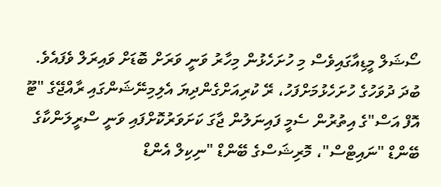ސޯޝަލް މީޑިއާގައިވެސް މި ހުށަހެޅުން މިހާރު ވަނީ ވަރަށް ބޮޑަށް ވައިރަލް ވެފައެވެ.
ބުދަ ދުވަހުގެ ހުށަހެޅުމަށްފަހު، ރޭ ކުރިއަށްގެންދިޔަ އެލިމިނޭޝަންގައި ރާއްޖޭގެ "ޓޫ އޮފް އަސް"ގެ އިތުރުން ސެމީ ފައިނަލުން ޖާގަ ކަށަވަރުކޮށްފައި ވަނީ ސްރީލަންކާގެ ބޭންޑް "ނައިޓްސް"، މޮރިޝަސްގެ ބޭންޑް "ނިކިލް އެންޑް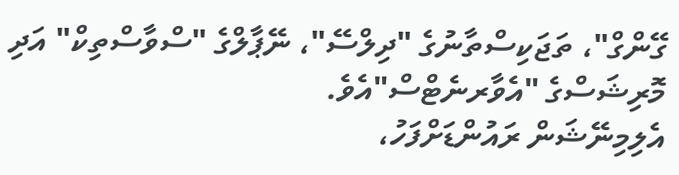ގޭންގް"، ތަޖަކިސްތާނުގެ "ދިލްސޭ"، ނޭޕާލްގެ "ސްވާސްތިކް" އަދި މޮރިޝަސްގެ "އެވާރނެޓްސް"އެވެ.
އެލިމިނޭޝަން ރައުންޑަށްފަހު،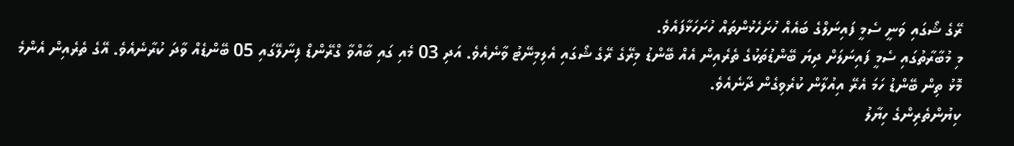ރޭގެ ޝޯގައި ވަނީ ސެމީ ފައިނަލްގެ ބައެއް ހުށަހެޅުންތައް ހުށަހަޅާފައެވެ.
މި މުބާރާތުގައި ސެމީ ފައިނަލަށް ދިޔަ ބޭންޑުތަކުގެ ތެރެއިން އެއް ބޭންޑު މިރޭގެ ރޭގެ ޝޯގައި އެލިމިނޭޓު ވާނެއެވެ. އަދި 03 މެއި ގައި ބާއްވާ ގްރޭންޑް ފިނާލޭގައި 05 ބޭންޑެއް ވާދަ ކުރާނެއެވެ. އޭގެ ތެރެއިން އެންމެ މޮޅު ތިން ބޭންޑު ހަމަ އެރޭ އިއުލާން ކުރެވިގެން ދާނެއެވެ.
ކިޔުންތެރިންގެ ހިޔާލު